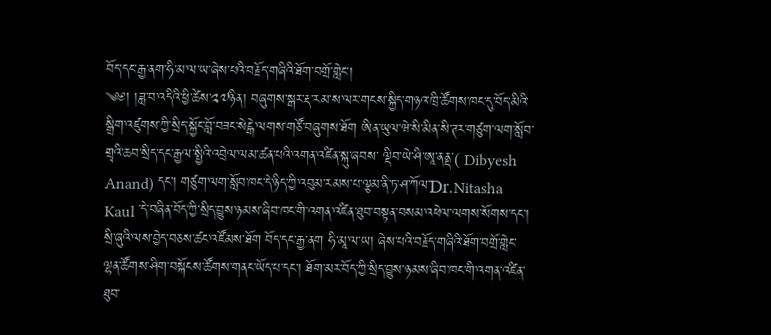བོད་དང་རྒྱ་ནག་ཧི་མ་ལ་ཡ་ཞེས་པའི་བརྗོད་གཞིའི་ཐོག་བགྲོ་གླེང་།
༄༅། །ཟླ་བ་འདིའི་ཕྱི་ཚེས་༢༧ཉིན། བཞུགས་སྒར་རྡ་རམ་ས་ལར་གངས་སྐྱིད་གཉའ་ཁྲི་ཚོགས་ཁང་དུ་བོད་མིའི་སྒྲིག་འཛུགས་ཀྱི་སྲིད་སྐྱོང་བློ་བཟང་སེངྒེ་ལགས་གཙོ་བཞུགས་ཐོག ཨིན་ཡུལ་ཝེ་སི་མིན་སི་ཊར་གཙུག་ལག་སློབ་གྲྭའི་ཆབ་སྲིད་དང་རྒྱལ་སྤྱིའི་འབྲེལ་ལམ་ཚན་པའི་འགན་འཛིན་སྐུ་ཞབས་ ལྡིབ་ཡེ་ཤི་ཨཱ་ནནྡ་( Dibyesh Anand) དང་། གཙུག་ལག་སློབ་ཁང་དེ་ཉིད་ཀྱི་འབུམ་རམས་པ་ལྕམ་ནི་ཏ་ཤ་ཀོལ་Dr.Nitasha Kaul ་དེ་བཞིན་བོད་ཀྱི་སྲིད་བྱུས་ཉམས་ཞིབ་ཁང་གི་འགན་འཛིན་ཐུབ་བསྟན་བསམ་འཕེལ་ལགས་སོགས་དང་། སྲི་ཞུའི་ལས་བྱེད་བཅས་ཚང་འཛོམས་ཐོག བོད་དང་རྒྱ་ནག ཧི་མཱ་ལ་ཡ། ཞེས་པའི་བརྗོད་གཞིའི་ཐོག་བགྲོ་གླེང་ལྷན་ཚོགས་ཤིག་བསྐོངས་ཚོགས་གནང་ཡོད་པ་དང་། ཐོག་མར་བོད་ཀྱི་སྲིད་བྱུས་ཉམས་ཞིབ་ཁང་གི་འགན་འཛིན་ཐུབ་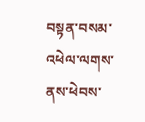བསྟན་བསམ་འཕེལ་ལགས་ནས་ཕེབས་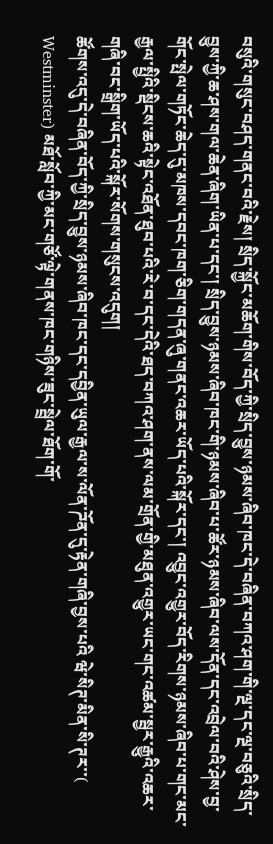བསུའི་གསུང་བཤད་གནང་བའི་རྗེས། སྲིད་སྐྱོང་མཆོག་གིས་བོད་ཀྱི་སྲིད་བྱུས་ཉམས་ཞིབ་ཁང་དེ་བཞིན་བཀའ་ཤག་གི་ལྔ་དང་ལྔ་བཅུའི་སྲིད་བྱུས་ཀྱི་ཆ་ཤས་གལ་ཆེན་ཞིག་ཡིན་པ་དང་། སྲིད་བྱུས་ཉམས་ཞིབ་ཁང་གི་ཉམས་ཞིབ་པ་ཚོར་ཉམས་ཞིབ་ལས་དོན་དང་འབྲེལ་བའི་ཤེས་བྱ་གོང་སྤེལ་གཏོང་ཆེད་དུ་མཁས་དབང་ཁག་ཅིག་གདན་ཞུ་གནང་འཆར་ཡོད་པའི་སྐོར་དང་། འབྱུང་འགྱུར་བོད་རིགས་ཉམས་ཞིབ་པ་གང་མང་རྒྱལ་སྤྱིའི་སྡིངས་ཆའི་སྟེང་འཐོན་ཐུབ་པའི་རེ་བ་དང་དེའི་ཐད་བཀའ་ཤག་ནས་ལམ་གྲོན་གྱི་མཐུན་འགྱུར་ཡང་གང་འཚམ་སྦྱར་རྒྱུའི་འཆར་གཞི་བང་སྒྲིག་ཡོད་པའི་སྐོར་སོགས་གསུངས་འདུག།
ཚོགས་འདུ་དེ་བཞིན་བོད་ཀྱི་སྲིད་བྱུས་ཉམས་ཞིབ་ཁང་དང་དབྱིན་ཡུལ་རྒྱལ་ས་ལོན་ཌོན་དུ་རྟེན་གཞི་བྱས་པའི ཝེ་སིཊ་མིན་སི་ཊར་་( Westminster) མཐོ་སློབ་ཀྱི་མང་གཙོ་ལྟེ་གནས་ཁང་གཉིས་ཟུང་སྦྲེལ་ཐོག་གོ་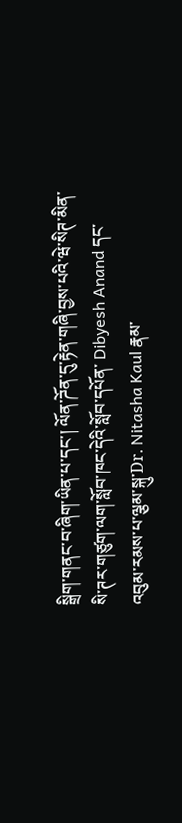སྒྲིག་གནང་བ་ཞིག་ཡིན་པ་དང་། ལོན་ཌོན་དུ་རྟེན་གཞི་བྱས་པའི་ཝེ་སིཊ་མིན་སི་ཊར་གཙུག་ལག་སློབ་ཁང་དེའི་སློབ་དཔོན་ Dibyesh Anand དང་འབུམ་རམས་པ་ལྕམ་སྐུ་Dr. Nitasha Kaul རྣམ་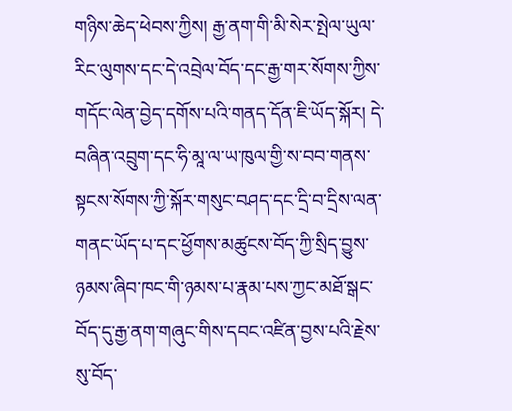གཉིས་ཆེད་ཕེབས་ཀྱིས། རྒྱ་ནག་གི་མི་སེར་སྤེལ་ཡུལ་རིང་ལུགས་དང་དེ་འབྲེལ་བོད་དང་རྒྱ་གར་སོགས་ཀྱིས་གདོང་ལེན་བྱེད་དགོས་པའི་གནད་དོན་ཇི་ཡོད་སྐོར། དེ་བཞིན་འབྲུག་དང་ཧི་མཱ་ལ་ཡ་ཁུལ་གྱི་ས་བབ་གནས་སྟངས་སོགས་ཀྱི་སྐོར་གསུང་བཤད་དང་དྲི་བ་དྲིས་ལན་གནང་ཡོད་པ་དང་ཕྱོགས་མཚུངས་བོད་ཀྱི་སྲིད་བྱུས་ཉམས་ཞིབ་ཁང་གི་ཉམས་པ་རྣམ་པས་ཀྱང་མཐོ་སྒང་བོད་དུ་རྒྱ་ནག་གཞུང་གིས་དབང་འཛིན་བྱས་པའི་རྗེས་སུ་བོད་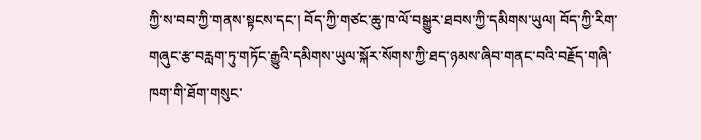ཀྱི་ས་བབ་ཀྱི་གནས་སྟངས་དང་། བོད་ཀྱི་གཙང་ཆུ་ཁ་ལོ་བསྒྱུར་ཐབས་ཀྱི་དམིགས་ཡུལ། བོད་ཀྱི་རིག་གཞུང་རྩ་བརླག་ཏུ་གཏོང་རྒྱུའི་དམིགས་ཡུལ་སྐོར་སོགས་ཀྱི་ཐད་ཉམས་ཞིབ་གནང་བའི་བརྗོད་གཞི་ཁག་གི་ཐོག་གསུང་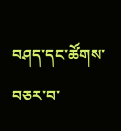བཤད་དང་ཚོགས་བཅར་བ་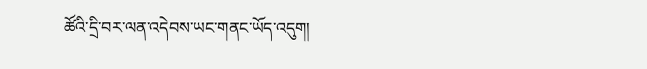ཚོའི་དྲི་བར་ལན་འདེབས་ཡང་གནང་ཡོད་འདུག།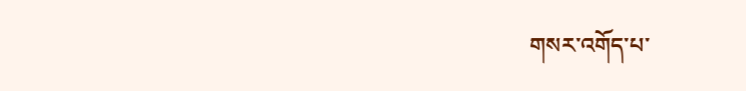གསར་འགོད་པ་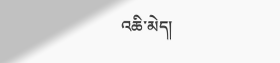འཆི་མེད།